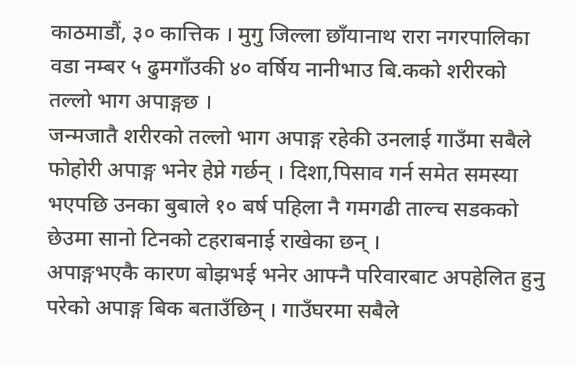काठमाडौं, ३० कात्तिक । मुगु जिल्ला छाँयानाथ रारा नगरपालिका वडा नम्बर ५ ढुमगाँउकी ४० वर्षिय नानीभाउ बि.कको शरीरको तल्लो भाग अपाङ्गछ ।
जन्मजातै शरीरको तल्लो भाग अपाङ्ग रहेकी उनलाई गाउँमा सबैले फोहोरी अपाङ्ग भनेर हेप्ने गर्छन् । दिशा,पिसाव गर्न समेत समस्या भएपछि उनका बुबाले १० बर्ष पहिला नै गमगढी ताल्च सडकको छेउमा सानो टिनको टहराबनाई राखेका छन् ।
अपाङ्गभएकै कारण बोझभई भनेर आफ्नै परिवारबाट अपहेलित हुनु परेको अपाङ्ग बिक बताउँछिन् । गाउँघरमा सबैले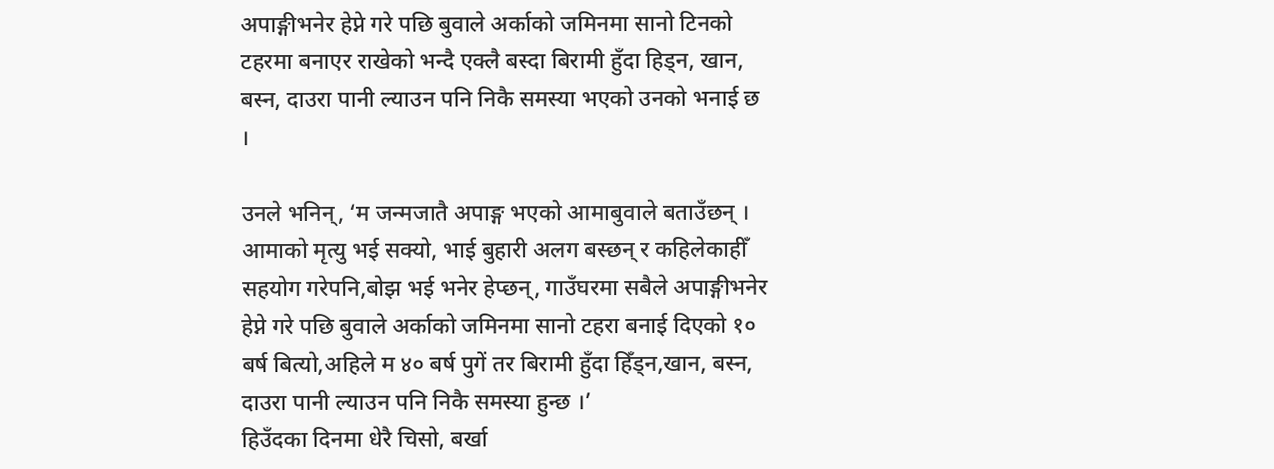अपाङ्गीभनेर हेप्ने गरे पछि बुवाले अर्काको जमिनमा सानो टिनको टहरमा बनाएर राखेको भन्दै एक्लै बस्दा बिरामी हुँदा हिड्न, खान, बस्न, दाउरा पानी ल्याउन पनि निकै समस्या भएको उनको भनाई छ ।

उनले भनिन्, ‘म जन्मजातै अपाङ्ग भएको आमाबुवाले बताउँछन् । आमाको मृत्यु भई सक्यो, भाई बुहारी अलग बस्छन् र कहिलेकाहीँ सहयोग गरेपनि,बोझ भई भनेर हेप्छन्, गाउँघरमा सबैले अपाङ्गीभनेर हेप्ने गरे पछि बुवाले अर्काको जमिनमा सानो टहरा बनाई दिएको १० बर्ष बित्यो,अहिले म ४० बर्ष पुगें तर बिरामी हुँदा हिँड्न,खान, बस्न, दाउरा पानी ल्याउन पनि निकै समस्या हुन्छ ।’
हिउँदका दिनमा धेरै चिसो, बर्खा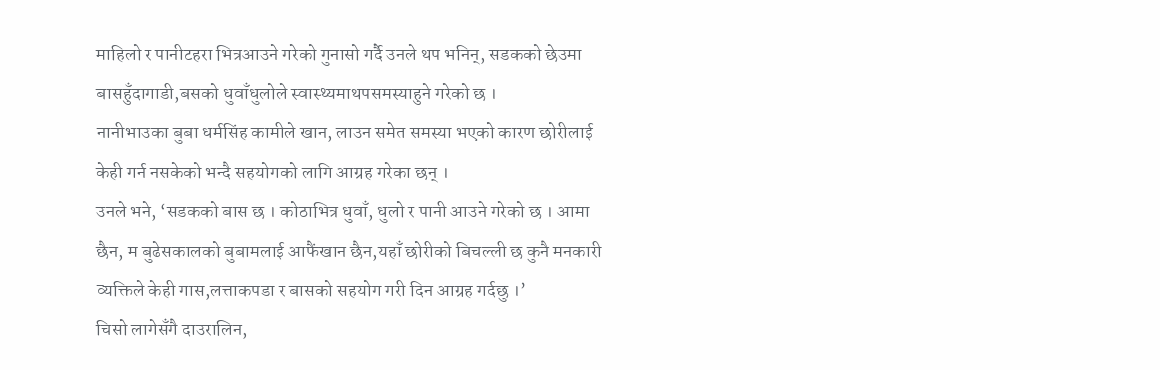माहिलो र पानीटहरा भित्रआउने गरेको गुनासो गर्दै उनले थप भनिन्, सडकको छेउमा बासहुँदागाडी,बसको धुवाँधुलोले स्वास्थ्यमाथपसमस्याहुने गरेको छ ।
नानीभाउका बुबा धर्मसिंह कामीले खान, लाउन समेत समस्या भएको कारण छोरीलाई केही गर्न नसकेको भन्दै सहयोगको लागि आग्रह गरेका छन् ।
उनले भने, ‘सडकको बास छ । कोठाभित्र धुवाँ, धुलो र पानी आउने गरेको छ । आमा छैन, म बुढेसकालको बुबामलाई आफैंखान छैन,यहाँ छोरीको बिचल्ली छ कुनै मनकारी व्यक्तिले केही गास,लत्ताकपडा र बासको सहयोग गरी दिन आग्रह गर्दछु ।’
चिसो लागेसँगै दाउरालिन,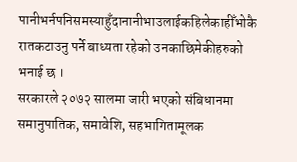पानीभर्नपनिसमस्याहुँदानानीभाउलाईकहिलेकाहीँभोकै रातकटाउनु पर्ने बाध्यता रहेको उनकाछिमेकीहरुको भनाई छ ।
सरकारले २०७२ सालमा जारी भएको संबिधानमा समानुपातिक, समावेशि, सहभागितामूलक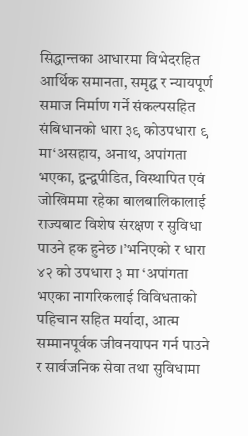सिद्धान्तका आधारमा विभेदरहित आर्थिक समानता, समृद्घ र न्यायपूर्ण समाज निर्माण गर्ने संकल्पसहित संबिधानको धारा ३९ कोउपधारा ९ मा‘असहाय, अनाथ, अपांगता भएका, द्वन्द्वपीडित, विस्थापित एवं जोखिममा रहेका बालबालिकालाई राज्यबाट विशेष संरक्षण र सुविधा पाउने हक हुनेछ ।’भनिएको र धारा ४२ को उपधारा ३ मा ‘अपांगता भएका नागरिकलाई विविधताको पहिचान सहित मर्यादा, आत्म सम्मानपूर्वक जीवनयापन गर्न पाउने र सार्वजनिक सेवा तथा सुविधामा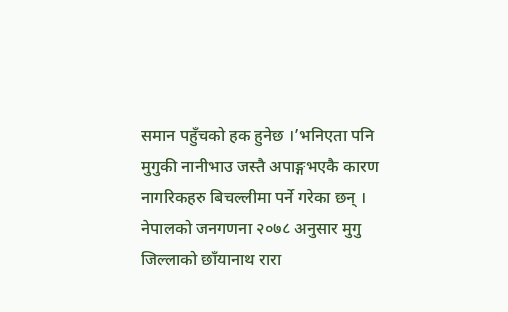समान पहुँचको हक हुनेछ ।’भनिएता पनि मुगुकी नानीभाउ जस्तै अपाङ्गभएकै कारण नागरिकहरु बिचल्लीमा पर्ने गरेका छन् ।
नेपालको जनगणना २०७८ अनुसार मुगु जिल्लाको छाँयानाथ रारा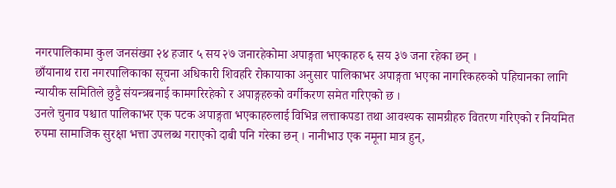नगरपालिकामा कुल जनसंख्या २४ हजार ५ सय २७ जनारहेकोमा अपाङ्गता भएकाहरु ६ सय ३७ जना रहेका छन् ।
छाँयानाथ रारा नगरपालिकाका सूचना अधिकारी शिवहरि रोकायाका अनुसार पालिकाभर अपाङ्गता भएका नागरिकहरुको पहिचानका लागि न्यायीक समितिले छुट्टै संयन्त्रबनाई कामगरिरहेको र अपाङ्गहरुको वर्गीकरण समेत गरिएको छ ।
उनले चुनाव पश्चात पालिकाभर एक पटक अपाङ्गता भएकाहरुलाई विभिन्न लत्ताकपडा तथा आवश्यक सामग्रीहरु वितरण गरिएको र नियमित रुपमा सामाजिक सुरक्षा भत्ता उपलब्ध गराएको दाबी पनि गरेका छन् । नानीभाउ एक नमूना मात्र हुन्,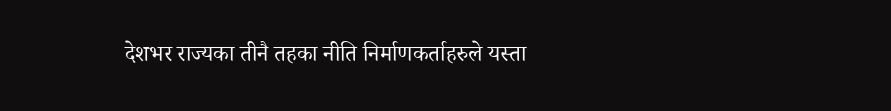देशभर राज्यका तीनै तहका नीति निर्माणकर्ताहरुले यस्ता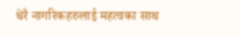धेरै नागरिकहरुलाई महत्वका साथ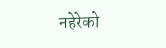नहेरेको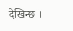देखिन्छ ।